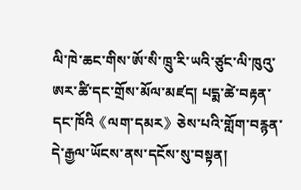ལི་ཁེ་ཆང་གིས་ཨོ་སི་ཁྲུ་རི་ཡའི་ཙུང་ལི་ཁུའུ་ཨར་ཚི་དང་གྲོས་མོལ་མཛད། པདྨ་ཚེ་བརྟན་དང་ཁོའི《ལག་དམར》ཅེས་པའི་གློག་བརྙན་དེ་རྒྱལ་ཡོངས་ནས་དངོས་སུ་བསྟན།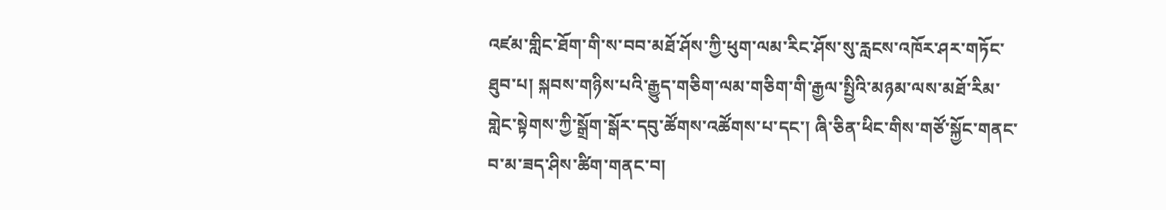འཛམ་གླིང་ཐོག་གི་ས་བབ་མཐོ་ཤོས་ཀྱི་ཕུག་ལམ་རིང་ཤོས་སུ་རླངས་འཁོར་ཤར་གཏོང་ཐུབ་པ། སྐབས་གཉིས་པའི་རྒྱུད་གཅིག་ལམ་གཅིག་གི་རྒྱལ་སྤྱིའི་མཉམ་ལས་མཐོ་རིམ་གླེང་སྟེགས་ཀྱི་སྒྲོག་སྒོར་དབུ་ཚོགས་འཚོགས་པ་དང་། ཞི་ཅིན་ཕིང་གིས་གཙོ་སྐྱོང་གནང་བ་མ་ཟད་ཤིས་ཚིག་གནང་བ།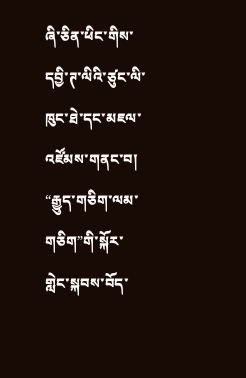ཞི་ཅིན་ཕིང་གིས་དབྱི་ཊ་ལིའི་ཙུང་ལི་ཁུང་ཐེ་དང་མཇལ་འཛོམས་གནང་བ། “རྒྱུད་གཅིག་ལམ་གཅིག”གི་སྐོར་གླེང་སྐབས་བོད་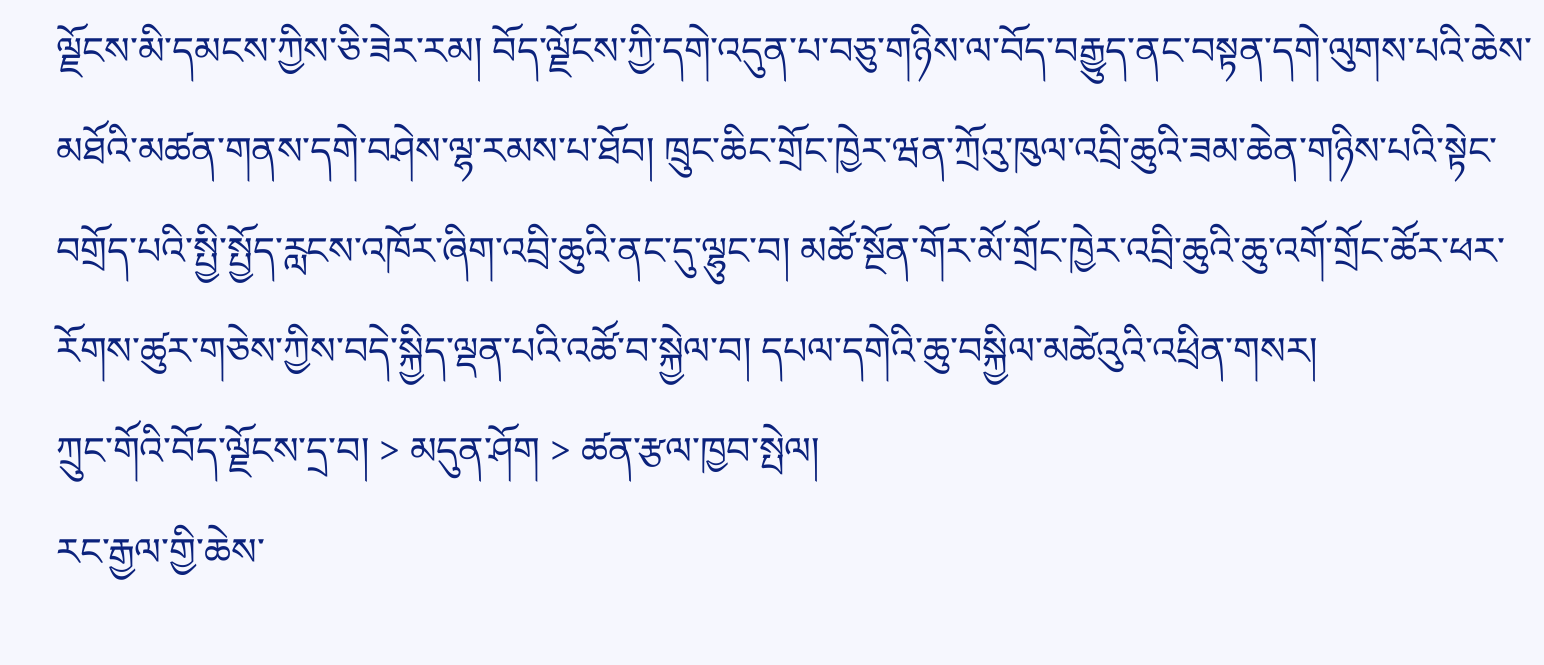ལྗོངས་མི་དམངས་ཀྱིས་ཅི་ཟེར་རམ། བོད་ལྗོངས་ཀྱི་དགེ་འདུན་པ་བཅུ་གཉིས་ལ་བོད་བརྒྱུད་ནང་བསྟན་དགེ་ལུགས་པའི་ཆེས་མཐོའི་མཚན་གནས་དགེ་བཤེས་ལྷ་རམས་པ་ཐོབ། ཁྲུང་ཆིང་གྲོང་ཁྱེར་ཝན་ཀྲོའུ་ཁུལ་འབྲི་ཆུའི་ཟམ་ཆེན་གཉིས་པའི་སྟེང་བགྲོད་པའི་སྤྱི་སྤྱོད་རླངས་འཁོར་ཞིག་འབྲི་ཆུའི་ནང་དུ་ལྷུང་བ། མཚོ་སྔོན་གོར་མོ་གྲོང་ཁྱེར་འབྲི་ཆུའི་ཆུ་འགོ་གྲོང་ཚོར་ཕར་རོགས་ཚུར་གཅེས་ཀྱིས་བདེ་སྐྱིད་ལྡན་པའི་འཚོ་བ་སྐྱེལ་བ། དཔལ་དགེའི་ཆུ་བསྐྱིལ་མཚེའུའི་འཕྲིན་གསར།
ཀྲུང་གོའི་བོད་ལྗོངས་དྲ་བ། > མདུན་ཤོག > ཚན་རྩལ་ཁྱབ་སྤེལ།
རང་རྒྱལ་གྱི་ཆེས་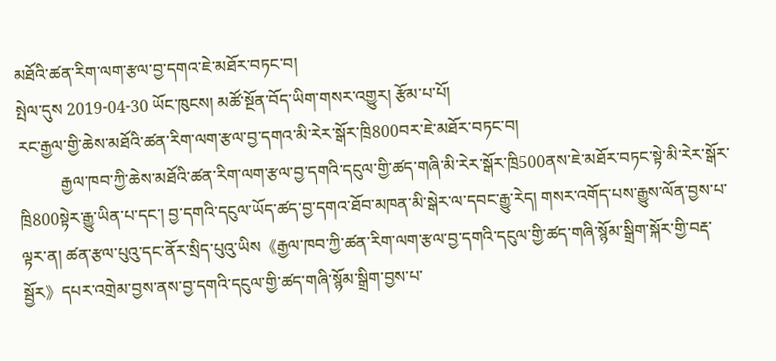མཐོའི་ཚན་རིག་ལག་རྩལ་བྱ་དགའ་ཇེ་མཐོར་བཏང་བ།
སྤེལ་དུས 2019-04-30 ཡོང་ཁུངས། མཚོ་སྔོན་བོད་ཡིག་གསར་འགྱུར། རྩོམ་པ་པོ།
རང་རྒྱལ་གྱི་ཆེས་མཐོའི་ཚན་རིག་ལག་རྩལ་བྱ་དགའ་མི་རེར་སྒོར་ཁྲི800བར་ཇེ་མཐོར་བཏང་བ།
          རྒྱལ་ཁབ་ཀྱི་ཆེས་མཐོའི་ཚན་རིག་ལག་རྩལ་བྱ་དགའི་དངུལ་གྱི་ཚད་གཞི་མི་རེར་སྒོར་ཁྲི500ནས་ཇེ་མཐོར་བཏང་སྟེ་མི་རེར་སྒོར་ཁྲི800སྟེར་རྒྱུ་ཡིན་པ་དང་། བྱ་དགའི་དངུལ་ཡོད་ཚད་བྱ་དགའ་ཐོབ་མཁན་མི་སྒེར་ལ་དབང་རྒྱུ་རེད། གསར་འགོད་པས་རྒྱུས་ལོན་བྱས་པ་ལྟར་ན། ཚན་རྩལ་པུའུ་དང་ནོར་སྲིད་པུའུ་ཡིས《རྒྱལ་ཁབ་ཀྱི་ཚན་རིག་ལག་རྩལ་བྱ་དགའི་དངུལ་གྱི་ཚད་གཞི་སྙོམ་སྒྲིག་སྐོར་གྱི་བརྡ་སྦྱོར》དཔར་འགྲེམ་བྱས་ནས་བྱ་དགའི་དངུལ་གྱི་ཚད་གཞི་སྙོམ་སྒྲིག་བྱས་པ་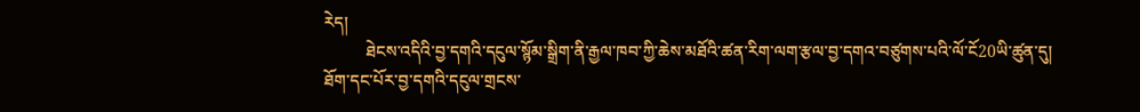རེད།
          ཐེངས་འདིའི་བྱ་དགའི་དངུལ་སྙོམ་སྒྲིག་ནི་རྒྱལ་ཁབ་ཀྱི་ཆེས་མཐོའི་ཚན་རིག་ལག་རྩལ་བྱ་དགའ་བཙུགས་པའི་ལོ་ངོ20ཡི་ཚུན་དུ། ཐོག་དང་པོར་བྱ་དགའི་དངུལ་གྲངས་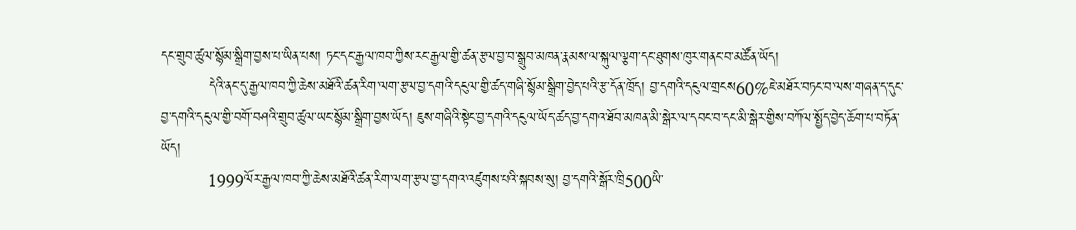དང་གྲུབ་ཚུལ་སྙོམ་སྒྲིག་བྱས་པ་ཡིན་པས། ཏང་དང་རྒྱལ་ཁབ་ཀྱིས་རང་རྒྱལ་གྱི་ཚན་རྩལ་བྱ་བ་སྒྲུབ་མཁན་རྣམས་ལ་སྐུལ་ལྕག་དང་ཐུགས་ཁུར་གནང་བ་མཚོན་ཡོད།
          དེའི་ནང་དུ་རྒྱལ་ཁབ་ཀྱི་ཆེས་མཐོའི་ཚན་རིག་ལག་རྩལ་བྱ་དགའི་དངུལ་གྱི་ཚད་གཞི་སྙོམ་སྒྲིག་བྱེད་པའི་རྩ་དོན་ཁྲོད། བྱ་དགའི་དངུལ་གྲངས60%ཇེ་མཐོར་བཏང་བ་ལས་གཞན་ད་དུང་བྱ་དགའི་དངུལ་གྱི་བགོ་བཤའི་གྲུབ་ཚུལ་ཡང་སྙོམ་སྒྲིག་བྱས་ཡོད། ཇུས་གཞིའི་སྟེང་བྱ་དགའི་དངུལ་ཡོད་ཚད་བྱ་དགའ་ཐོབ་མཁན་མི་སྒེར་ལ་དབང་བ་དང་མི་སྒེར་གྱིས་བཀོལ་སྤྱོད་བྱེད་ཆོག་པ་བཏོན་ཡོད།
          1999ལོར་རྒྱལ་ཁབ་ཀྱི་ཆེས་མཐོའི་ཚན་རིག་ལག་རྩལ་བྱ་དགའ་འཛུགས་པའི་སྐབས་སུ། བྱ་དགའི་སྒོར་ཁྲི500ཡི་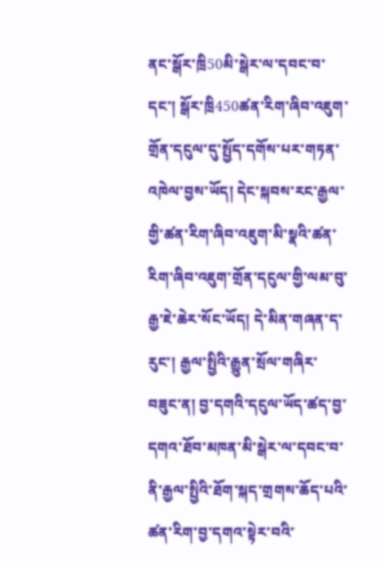ནང་སྒོར་ཁྲི50མི་སྒེར་ལ་དབང་བ་དང་། སྒོར་ཁྲི450ཚན་རིག་ཞིབ་འཇུག་གྲོན་དངུལ་དུ་སྤྱོད་དགོས་པར་གཏན་འཁེལ་བྱས་ཡོད། དེང་སྐབས་རང་རྒྱལ་གྱི་ཚན་རིག་ཞིབ་འཇུག་མི་སྣའི་ཚན་རིག་ཞིབ་འཇུག་གྲོན་དངུལ་གྱི་ལམ་བུ་རྒྱ་ཇེ་ཆེར་སོང་ཡོད། དེ་མིན་གཞན་ད་རུང་། རྒྱལ་སྤྱིའི་རྒྱུན་སྲོལ་གཞིར་བཟུང་ན། བྱ་དགའི་དངུལ་ཡོད་ཚད་བྱ་དགའ་ཐོབ་མཁན་མི་སྒེར་ལ་དབང་བ་ནི་རྒྱལ་སྤྱིའི་ཐོག་སྐད་གྲགས་ཆོད་པའི་ཚན་རིག་བྱ་དགའ་སྟེར་བའི་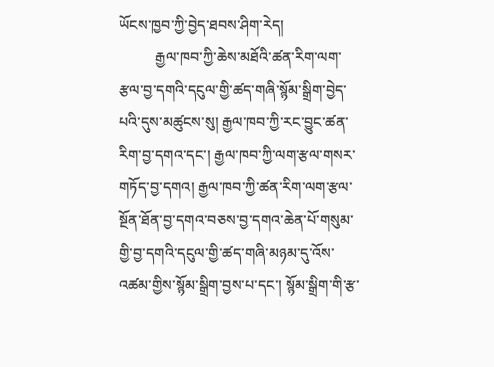ཡོངས་ཁྱབ་ཀྱི་བྱེད་ཐབས་ཤིག་རེད།
          རྒྱལ་ཁབ་ཀྱི་ཆེས་མཐོའི་ཚན་རིག་ལག་རྩལ་བྱ་དགའི་དངུལ་གྱི་ཚད་གཞི་སྙོམ་སྒྲིག་བྱེད་པའི་དུས་མཚུངས་སུ། རྒྱལ་ཁབ་ཀྱི་རང་བྱུང་ཚན་རིག་བྱ་དགའ་དང་། རྒྱལ་ཁབ་ཀྱི་ལག་རྩལ་གསར་གཏོད་བྱ་དགའ། རྒྱལ་ཁབ་ཀྱི་ཚན་རིག་ལག་རྩལ་སྔོན་ཐོན་བྱ་དགའ་བཅས་བྱ་དགའ་ཆེན་པོ་གསུམ་གྱི་བྱ་དགའི་དངུལ་གྱི་ཚད་གཞི་མཉམ་དུ་འོས་འཚམ་གྱིས་སྙོམ་སྒྲིག་བྱས་པ་དང་། སྙོམ་སྒྲིག་གི་རྩ་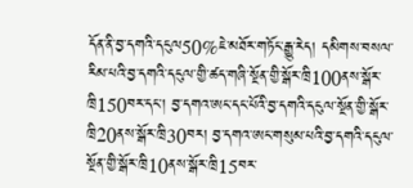དོན་ནི་བྱ་དགའི་དངུལ50%ཇེ་མཐོར་གཏོང་རྒྱུ་རེད། དམིགས་བསལ་རིམ་པའི་བྱ་དགའི་དངུལ་གྱི་ཚད་གཞི་སྔོན་གྱི་སྒོར་ཁྲི100ནས་སྒོར་ཁྲི150བར་དང་། བྱ་དགའ་ཨང་དང་པོའི་བྱ་དགའི་དངུལ་སྔོན་གྱི་སྒོར་ཁྲི20ནས་སྒོར་ཁྲི30བར། བྱ་དགའ་ཨང་གསུམ་པའི་བྱ་དགའི་དངུལ་སྔོན་གྱི་སྒོར་ཁྲི10ནས་སྒོར་ཁྲི15བར་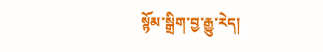སྙོམ་སྒྲིག་བྱ་རྒྱུ་རེད།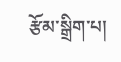རྩོམ་སྒྲིག་པ།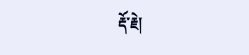རྡོ་རྗེ།